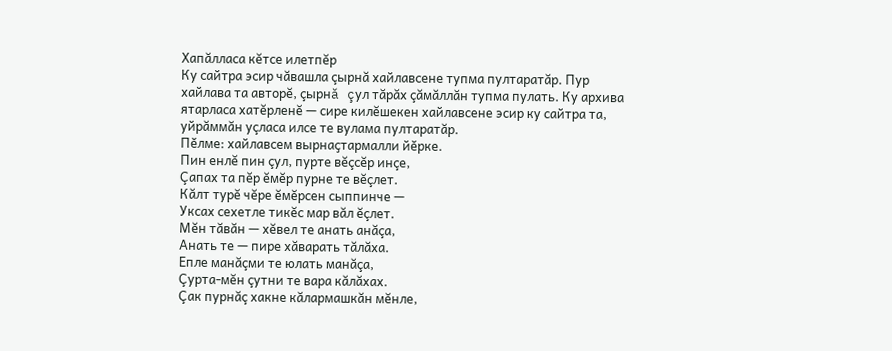Хапăлласа кĕтсе илетпĕр
Ку сайтра эсир чăвашла çырнă хайлавсене тупма пултаратăр. Пур
хайлава та авторĕ, çырнă çул тăрăх çăмăллăн тупма пулать. Ку архива
ятарласа хатĕрленĕ — сире килĕшекен хайлавсене эсир ку сайтра та,
уйрăммăн уçласа илсе те вулама пултаратăр.
Пӗлме: хайлавсем вырнаҫтармалли йӗрке.
Пин енлĕ пин çул, пурте вĕçсĕр инçе,
Çапах та пĕр ĕмĕр пурне те вĕçлет.
Кăлт турĕ чĕре ĕмĕрсен сыппинче —
Уксах сехетле тикĕс мар вăл ĕçлет.
Мĕн тăвăн — хĕвел те анать анăçа,
Анать те — пире хăварать тăлăха.
Епле манăçми те юлать манăçа,
Çурта-мĕн çутни те вара кăлăхах.
Çак пурнăç хакне кăлармашкăн мĕнле,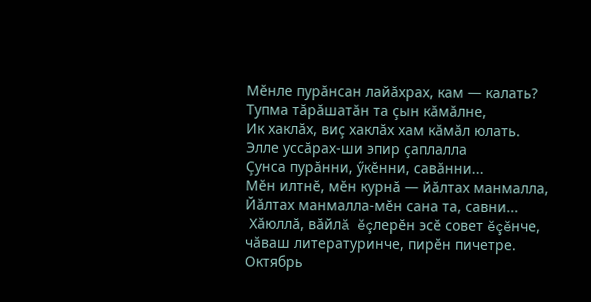Мĕнле пурăнсан лайăхрах, кам — калать?
Тупма тăрăшатăн та çын кăмăлне,
Ик хаклăх, виç хаклăх хам кăмăл юлать.
Элле уссăрах-ши эпир çаплалла
Çунса пурăнни, ӳкĕнни, савăнни...
Мĕн илтнĕ, мĕн курнă — йăлтах манмалла,
Йăлтах манмалла-мĕн сана та, савни...
 Хăюллă, вăйлă ĕçлерĕн эсĕ совет ĕçĕнче, чăваш литературинче, пирĕн пичетре. Октябрь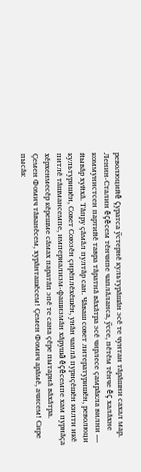революцийĕ çуратса ӳстернĕ культурăшăн эсĕ те чунтан тăрăшни сахал мар. Ленин-Сталин ĕçĕсем тĕнчипе чаплăланса, ӳссе, пĕтĕм тĕнче ĕç халăхне коммунистсен партийĕ тавра тăратнă вăхăтра эсĕ чирлесе çамрăкла вилни — йывăр хуйхă. Тăпру çăмăл пултăр сан. Чăваш совет литературишĕн, революци культуришĕн, Совет Союзĕн çирĕплĕхĕшĕн, унăн чаплă пурнçĕшĕн килти икĕ питлĕ тăшмансемпе, империализм-фашизмăн хăрушă ĕçĕсемпе хам пурнăçа хĕрхенмесĕр кĕрешме сăмах паратăп эпĕ те сана çĕре пытарнă вăхăтра.
Çемен Фомич тăванĕсем, хурăнташĕсем! Çемен Фомич арăмĕ, ачисем! Сире пысăк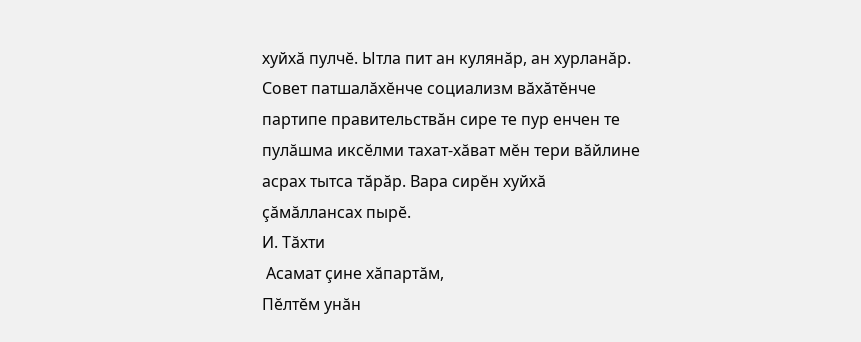хуйхă пулчĕ. Ытла пит ан кулянăр, ан хурланăр. Совет патшалăхĕнче социализм вăхăтĕнче партипе правительствăн сире те пур енчен те пулăшма иксĕлми тахат-хăват мĕн тери вăйлине асрах тытса тăрăр. Вара сирĕн хуйхă çăмăллансах пырĕ.
И. Тăхти
 Асамат çине хăпартăм,
Пĕлтĕм унăн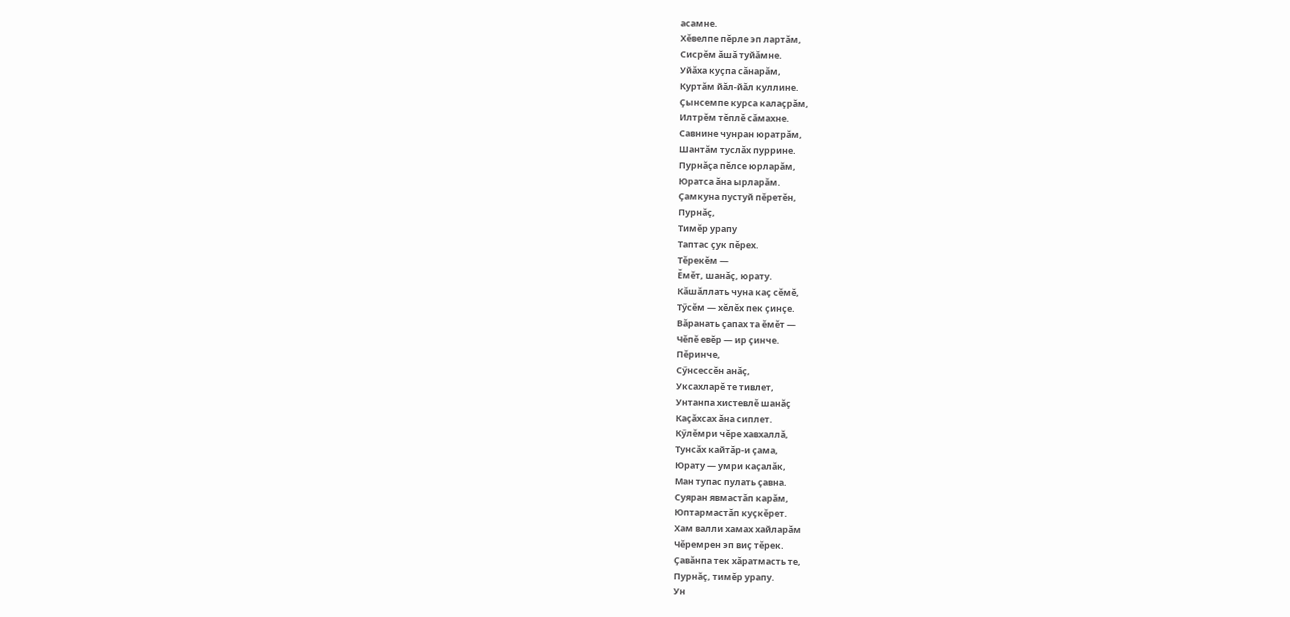асамне.
Хĕвелпе пĕрле эп лартăм,
Сисрĕм ăшă туйăмне.
Уйăха куçпа сăнарăм,
Куртăм йăл-йăл куллине.
Çынсемпе курса калаçрăм,
Илтрĕм тĕплĕ сăмахне.
Савнине чунран юратрăм,
Шантăм туслăх пуррине.
Пурнăçа пĕлсе юрларăм,
Юратса ăна ырларăм.
Çамкуна пустуй пĕретĕн,
Пурнăç,
Тимĕр урапу
Таптас çук пĕрех.
Тĕрекĕм —
Ĕмĕт, шанăç, юрату.
Кăшăллать чуна каç сĕмĕ,
Тӳсĕм — хĕлĕх пек çинçе.
Вăранать çапах та ĕмĕт —
Чĕпĕ евĕр — ир çинче.
Пĕринче,
Сӳнсессĕн анăç,
Уксахларĕ те тивлет,
Унтанпа хистевлĕ шанăç
Каçăхсах ăна сиплет.
Кӳлĕмри чĕре хавхаллă,
Тунсăх кайтăр-и çама,
Юрату — умри каçалăк,
Ман тупас пулать çавна.
Суяран явмастăп карăм,
Юптармастăп куçкĕрет.
Хам валли хамах хайларăм
Чĕремрен эп виç тĕрек.
Çавăнпа тек хăратмасть те,
Пурнăç, тимĕр урапу.
Ун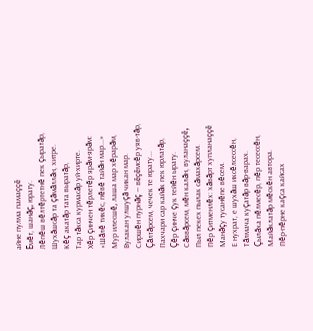айне пулма памаççĕ
Ĕмĕт, шанăç, юрату.
Лĕпĕш вĕлтĕртетнĕ пек çыратăр,
Шухăшсăр та çăмăллăн, хитре.
Кĕç акатăр тата выратăр,
Тар тăкса курмасăр уй-хирте.
Хĕр çинчен тĕрлетĕр ярăм-ярăм:
«Шăлĕ тикĕс, пĕвĕ тайăн мар...»
Мур илесшĕ, лаша мар хĕрарăм,
Вулакан улшуçă чикан мар.
Сиршĕн пурнăç — вĕçĕмсĕр уяв-тăр,
Çăлтăрсем, чечек те юрату...
Пахчари сар кайăк пек юрлатăр,
Çĕр çинче çук тейĕн ырату.
Сăввăрсем, мĕн калăн, вуланаççĕ,
Пыл пекех пылак сăмахăрсем.
Пĕр çитменлĕх: хăвăрт хупланаççĕ
Манăçу тусанĕпе вĕсем.
Е нухрат, е шухăш иксĕлсессĕн,
Тăлмача куçатăр вăр-варах.
Çылăха пĕлмесĕр, пĕр тесессĕн,
Майăклатăр мĕскĕн автора.
Пĕр-пĕрне каçса кайсах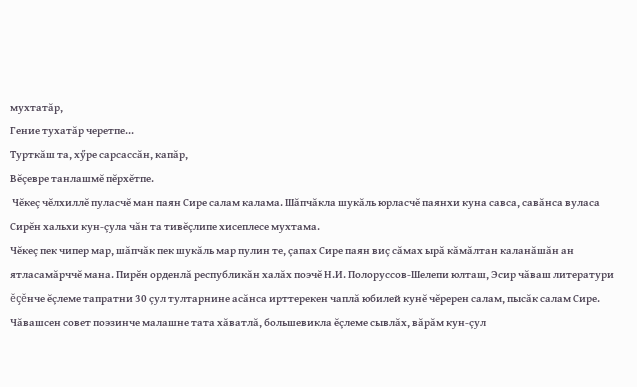мухтатăр,
Гение тухатăр черетпе...
Турткăш та, хӳре сарсассăн, капăр,
Вĕçевре танлашмĕ пĕрхĕтпе.
 Чĕкеç чĕлхиллĕ пуласчĕ ман паян Сире салам калама. Шăпчăкла шукăль юрласчĕ паянхи куна савса, савăнса вуласа Сирĕн хальхи кун-çула чăн та тивĕçлипе хисеплесе мухтама.
Чĕкеç пек чипер мар, шăпчăк пек шукăль мар пулин те, çапах Сире паян виç сăмах ырă кăмăлтан каланăшăн ан ятласамăрччĕ мана. Пирĕн орденлă республикăн халăх поэчĕ Н.И. Полоруссов-Шелепи юлташ, Эсир чăваш литератури ĕçĕнче ĕçлеме тапратни 30 çул тултарнине асăнса ирттерекен чаплă юбилей кунĕ чĕререн салам, пысăк салам Сире. Чăвашсен совет поэзинче малашне тата хăватлă, большевикла ĕçлеме сывлăх, вăрăм кун-çул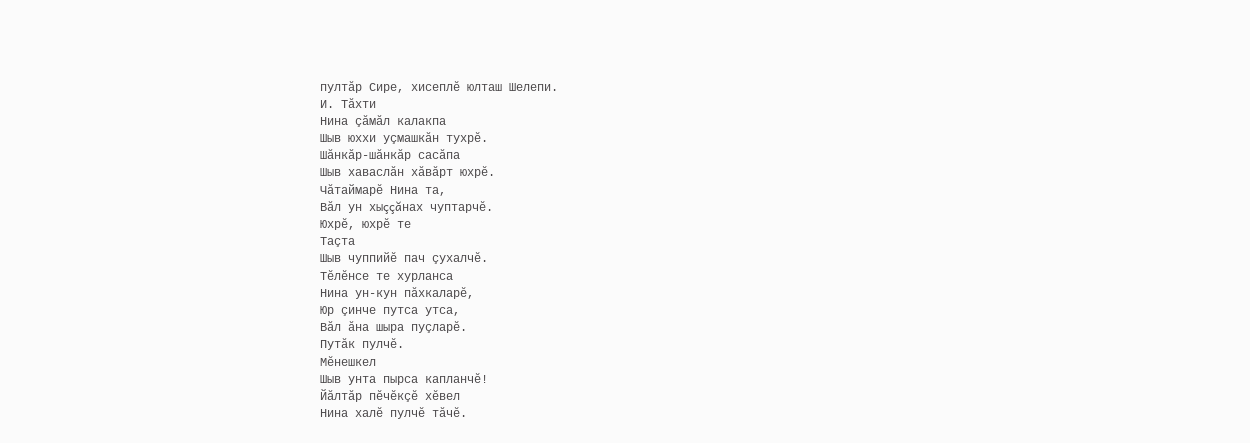пултăр Сире, хисеплĕ юлташ Шелепи.
И. Тăхти
Нина çăмăл калакпа
Шыв юххи уçмашкăн тухрĕ.
Шăнкăр-шăнкăр сасăпа
Шыв хаваслăн хăвăрт юхрĕ.
Чăтаймарĕ Нина та,
Вăл ун хыççăнах чуптарчĕ.
Юхрĕ, юхрĕ те
Таçта
Шыв чуппийĕ пач çухалчĕ.
Тĕлĕнсе те хурланса
Нина ун-кун пăхкаларĕ,
Юр çинче путса утса,
Вăл ăна шыра пуçларĕ.
Путăк пулчĕ.
Мĕнешкел
Шыв унта пырса капланчĕ!
Йăлтăр пĕчĕкçĕ хĕвел
Нина халĕ пулчĕ тăчĕ.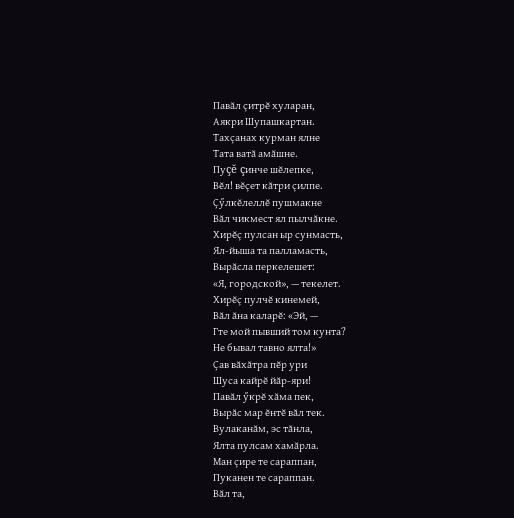Павăл çитрĕ хуларан,
Аякри Шупашкартан.
Тахçанах курман ялне
Тата ватă амăшне.
Пуçĕ çинче шĕлепке,
Вĕл! вĕçет кăтри çилпе.
Çӳлкĕлеллĕ пушмакне
Вăл чикмест ял пылчăкне.
Хирĕç пулсан ыр сунмасть,
Ял-йыша та палламасть,
Вырăсла перкелешет:
«Я, городской», — текелет.
Хирĕç пулчĕ кинемей,
Вăл ăна каларĕ: «Эй, —
Гте мой пывший том кунта?
Не бывал тавно ялта!»
Çав вăхăтра пĕр ури
Шуса кайрĕ йăр-яри!
Павăл ӳкрĕ хăма пек,
Вырăс мар ĕнтĕ вăл тек.
Вулаканăм, эс тăнла,
Ялта пулсам хамăрла.
Ман çире те сараппан,
Пуканен те сараппан.
Вăл та,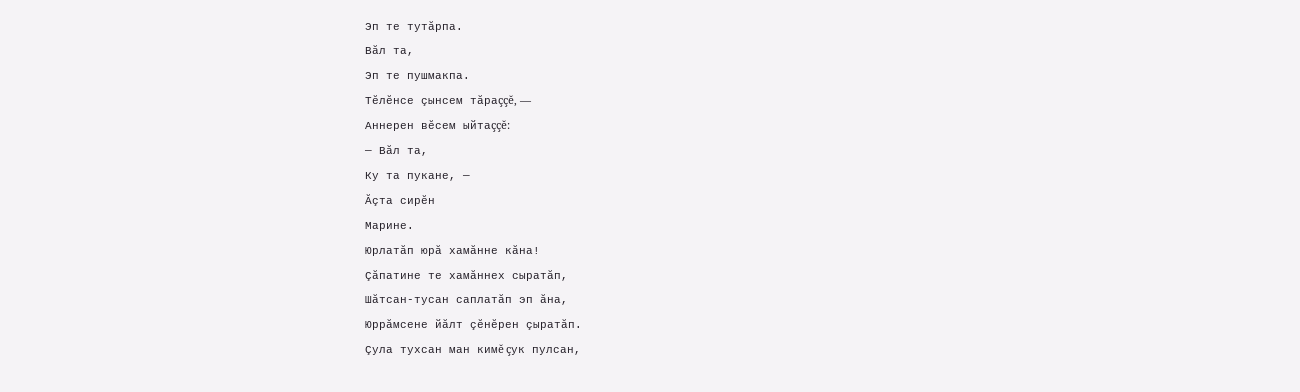Эп те тутăрпа.
Вăл та,
Эп те пушмакпа.
Тĕлĕнсе çынсем тăраççĕ, —
Аннерен вĕсем ыйтаççĕ:
— Вăл та,
Ку та пукане, —
Ăçта сирĕн
Марине.
Юрлатăп юрă хамăнне кăна!
Çăпатине те хамăннех сыратăп,
Шăтсан-тусан саплатăп эп ăна,
Юррăмсене йăлт çĕнĕрен çыратăп.
Çула тухсан ман кимĕ çук пулсан,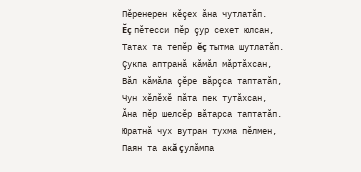Пĕренерен кĕçех ăна чутлатăп.
Ĕç пĕтесси пĕр çур сехет юлсан,
Татах та тепĕр ĕç тытма шутлатăп.
Çукпа аптранă кăмăл мăртăхсан,
Вăл кăмăла çĕре вăрçса таптатăп,
Чун хĕлĕхĕ пăта пек тутăхсан,
Ăна пĕр шелсĕр вăтарса таптатăп.
Юратнă чух вутран тухма пĕлмен,
Паян та акă çулăмпа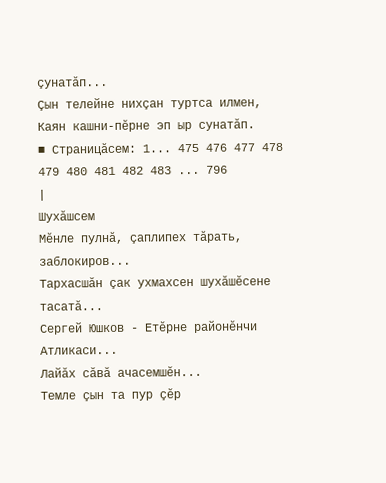çунатăп...
Çын телейне нихçан туртса илмен,
Каян кашни-пĕрне эп ыр сунатăп.
■ Страницăсем: 1... 475 476 477 478 479 480 481 482 483 ... 796
|
Шухăшсем
Мĕнле пулнă, çаплипех тăрать, заблокиров...
Тархасшăн çак ухмахсен шухăшĕсене тасатă...
Сергей Юшков - Етĕрне районĕнчи Атликаси...
Лайăх сăвă ачасемшĕн...
Темле çын та пур çĕр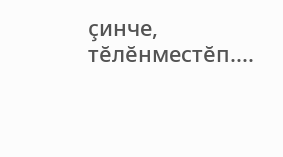çинче, тĕлĕнместĕп....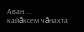Аван ...
кайăксем чăнахта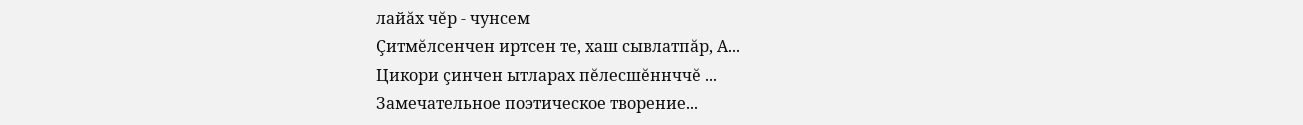лайăх чĕр - чунсем
Çитмĕлсенчен иртсен те, хаш сывлатпăр, А...
Цикори çинчен ытларах пĕлесшĕннччĕ ...
Замечательное поэтическое творение...